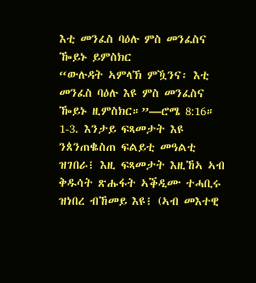እቲ መንፈስ ባዕሉ ምስ መንፈስና ዀይኑ ይምስክር
“ውሉዳት ኣምላኽ ምዃንና፡ እቲ መንፈስ ባዕሉ እዩ ምስ መንፈስና ዀይኑ ዚምስክር።”—ሮሜ 8:16።
1-3. እንታይ ፍጻመታት እዩ ንጰንጠቈስጠ ፍልይቲ መዓልቲ ዝገበራ፧ እዚ ፍጻመታት እዚኸኣ ኣብ ቅዱሳት ጽሑፋት ኣቕዲሙ ተሓቢሩ ዝነበረ ብኸመይ እዩ፧ (ኣብ መእተዊ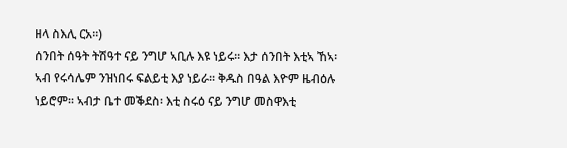ዘላ ስእሊ ርአ።)
ሰንበት ሰዓት ትሽዓተ ናይ ንግሆ ኣቢሉ እዩ ነይሩ። እታ ሰንበት እቲኣ ኸኣ፡ ኣብ የሩሳሌም ንዝነበሩ ፍልይቲ እያ ነይራ። ቅዱስ በዓል እዮም ዜብዕሉ ነይሮም። ኣብታ ቤተ መቕደስ፡ እቲ ስሩዕ ናይ ንግሆ መስዋእቲ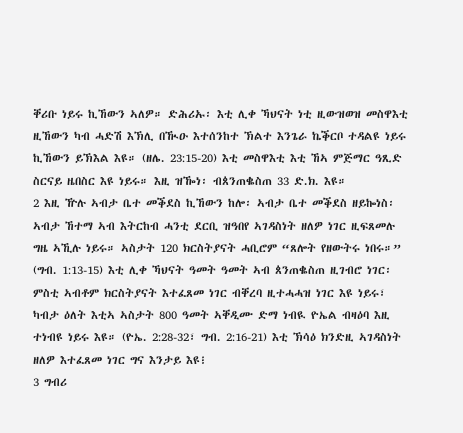ቐሪቡ ነይሩ ኪኸውን ኣለዎ። ድሕሪኡ፡ እቲ ሊቀ ኻህናት ነቲ ዚውዝወዝ መስዋእቲ ዚኸውን ካብ ሓድሽ እኽሊ በዂዑ እተሰንከተ ኽልተ እንጌራ ኬቕርቦ ተዳልዩ ነይሩ ኪኸውን ይኽእል እዩ። (ዘሌ. 23:15-20) እቲ መስዋእቲ እቲ ኸኣ ምጅማር ዓጺድ ስርናይ ዜበስር እዩ ነይሩ። እዚ ዝዀነ፡ ብጰንጠቈስጠ 33 ድ.ክ. እዩ።
2 እዚ ዅሉ ኣብታ ቤተ መቕደስ ኪኸውን ከሎ፡ ኣብታ ቤተ መቕደስ ዘይኰነስ፡ ኣብታ ኸተማ ኣብ እትርከብ ሓንቲ ደርቢ ዝዓበየ ኣገዳስነት ዘለዎ ነገር ዚፍጸመሉ ግዜ ኣኺሉ ነይሩ። ኣስታት 120 ክርስትያናት ሓቢሮም “ጸሎት የዘውትሩ ነበሩ።” (ግብ. 1:13-15) እቲ ሊቀ ኻህናት ዓመት ዓመት ኣብ ጰንጠቈስጠ ዚገብሮ ነገር፡ ምስቲ ኣብቶም ክርስትያናት እተፈጸመ ነገር ብቐረባ ዚተሓሓዝ ነገር እዩ ነይሩ፣ ካብታ ዕለት እቲኣ ኣስታት 800 ዓመት ኣቐዲሙ ድማ ነብዪ ዮኤል ብዛዕባ እዚ ተነብዩ ነይሩ እዩ። (ዮኤ. 2:28-32፣ ግብ. 2:16-21) እቲ ኽሳዕ ክንድዚ ኣገዳስነት ዘለዎ እተፈጸመ ነገር ግና እንታይ እዩ፧
3 ግብሪ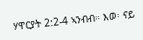ሃዋርያት 2:2-4 ኣንብብ። እወ፡ ናይ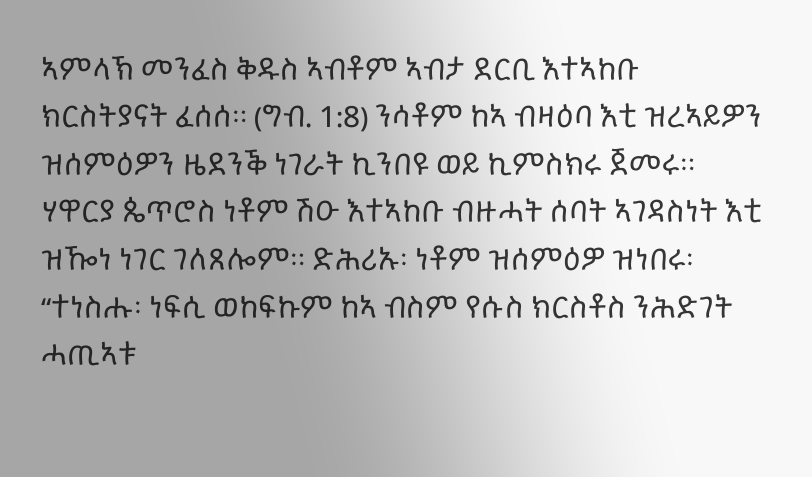ኣምላኽ መንፈስ ቅዱስ ኣብቶም ኣብታ ደርቢ እተኣከቡ ክርስትያናት ፈሰሰ። (ግብ. 1:8) ንሳቶም ከኣ ብዛዕባ እቲ ዝረኣይዎን ዝሰምዕዎን ዜደንቕ ነገራት ኪንበዩ ወይ ኪምስክሩ ጀመሩ። ሃዋርያ ጴጥሮስ ነቶም ሽዑ እተኣከቡ ብዙሓት ሰባት ኣገዳስነት እቲ ዝዀነ ነገር ገለጸሎም። ድሕሪኡ፡ ነቶም ዝሰምዕዎ ዝነበሩ፡ “ተነስሑ፡ ነፍሲ ወከፍኩም ከኣ ብስም የሱስ ክርስቶስ ንሕድገት ሓጢኣቱ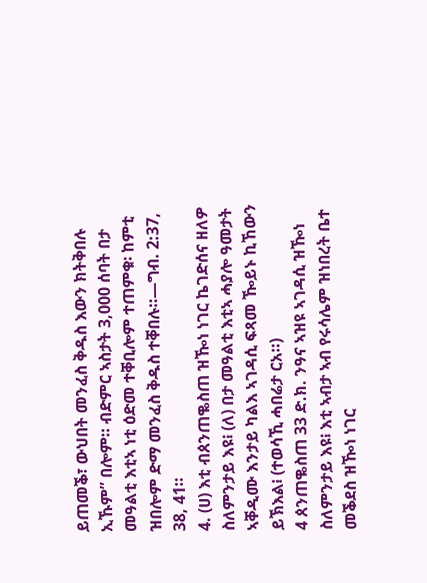ይጠመቕ፣ ውህበት መንፈስ ቅዱስ እውን ክትቅበሉ ኢኹም” በሎም። ብድምር ኣስታት 3,000 ሰባት በታ መዓልቲ እቲኣ ነቲ ዕድመ ተቐቢሎም ተጠምቁ፡ ከምቲ ዝበሎም ድማ መንፈስ ቅዱስ ተቐበሉ።—ግብ. 2:37, 38, 41።
4. (ሀ) እቲ ብጰንጠቈስጠ ዝዀነ ነገር ኬገድሰና ዘለዎ ስለምንታይ እዩ፧ (ለ) በታ መዓልቲ እቲኣ ሓያሎ ዓመታት ኣቐዲሙ እንታይ ካልእ ኣገዳሲ ፍጻመ ዀይኑ ኪኸውን ይኽእል፧ (ተወሳኺ ሓበሬታ ርአ።)
4 ጰንጠቈስጠ 33 ድ.ክ. ንዓና ኣዝዩ ኣገዳሲ ዝዀነ ስለምንታይ እዩ፧ እቲ ኣብታ ኣብ የሩሳሌም ዝነበረት ቤተ መቕደስ ዝዀነ ነገር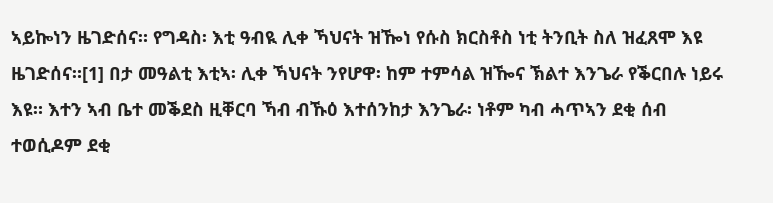ኣይኰነን ዜገድሰና። የግዳስ፡ እቲ ዓብዪ ሊቀ ኻህናት ዝዀነ የሱስ ክርስቶስ ነቲ ትንቢት ስለ ዝፈጸሞ እዩ ዜገድሰና።[1] በታ መዓልቲ እቲኣ፡ ሊቀ ኻህናት ንየሆዋ፡ ከም ተምሳል ዝዀና ኽልተ እንጌራ የቕርበሉ ነይሩ እዩ። እተን ኣብ ቤተ መቕደስ ዚቐርባ ኻብ ብኹዕ እተሰንከታ እንጌራ፡ ነቶም ካብ ሓጥኣን ደቂ ሰብ ተወሲዶም ደቂ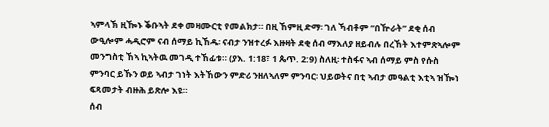ኣምላኽ ዚዀኑ ቕቡኣት ደቀ መዛሙርቲ የመልክታ። በዚ ኸምዚ ድማ፡ ገለ ኻብቶም “በዅራት” ደቂ ሰብ ውዒሎም ሓዲሮም ናብ ሰማይ ኪኸዱ፡ ናብታ ንዝተረፉ እዙዛት ደቂ ሰብ ማእለያ ዘይብሉ በረኸት እተምጽኣሎም መንግስቲ ኸኣ ኪኣትዉ መገዲ ተኸፊቱ። (ያእ. 1:18፣ 1 ጴጥ. 2:9) ስለዚ፡ ተስፋና ኣብ ሰማይ ምስ የሱስ ምንባር ይኹን ወይ ኣብታ ገነት እትኸውን ምድሪ ንዘለኣለም ምንባር፡ ህይወትና በቲ ኣብታ መዓልቲ እቲኣ ዝዀነ ፍጻመታት ብዙሕ ይጽሎ እዩ።
ሰብ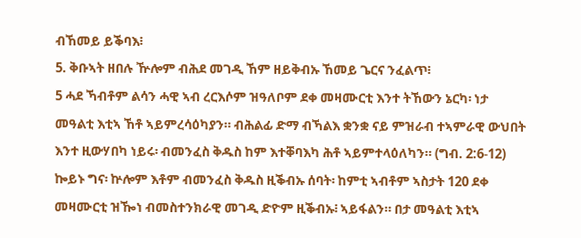ብኸመይ ይቕባእ፧
5. ቅቡኣት ዘበሉ ዅሎም ብሕደ መገዲ ኸም ዘይቅብኡ ኸመይ ጌርና ንፈልጥ፧
5 ሓደ ኻብቶም ልሳን ሓዊ ኣብ ረርእሶም ዝዓለቦም ደቀ መዛሙርቲ እንተ ትኸውን ኔርካ፡ ነታ መዓልቲ እቲኣ ኸቶ ኣይምረሳዕካያን። ብሕልፊ ድማ ብኻልእ ቋንቋ ናይ ምዝራብ ተኣምራዊ ውህበት እንተ ዚውሃበካ ነይሩ፡ ብመንፈስ ቅዱስ ከም እተቐባእካ ሕቶ ኣይምተላዕለካን። (ግብ. 2:6-12) ኰይኑ ግና፡ ኵሎም እቶም ብመንፈስ ቅዱስ ዚቕብኡ ሰባት፡ ከምቲ ኣብቶም ኣስታት 120 ደቀ መዛሙርቲ ዝዀነ ብመስተንክራዊ መገዲ ድዮም ዚቕብኡ፧ ኣይፋልን። በታ መዓልቲ እቲኣ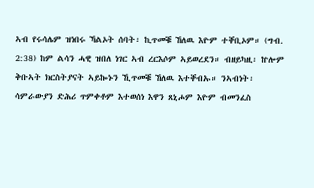ኣብ የሩሳሌም ዝነበሩ ኻልኦት ሰባት፡ ኪጥመቑ ኸለዉ እዮም ተቐቢኦም። (ግብ. 2:38) ከም ልሳን ሓዊ ዝበለ ነገር ኣብ ረርእሶም ኣይወረደን። ብዘይካዚ፡ ኵሎም ቅቡኣት ክርስትያናት ኣይኰኑን ኺጥመቑ ኸለዉ እተቐብኡ። ንኣብነት፡ ሳምራውያን ድሕሪ ጥምቀቶም እተወሰነ እዋን ጸኒሖም እዮም ብመንፈስ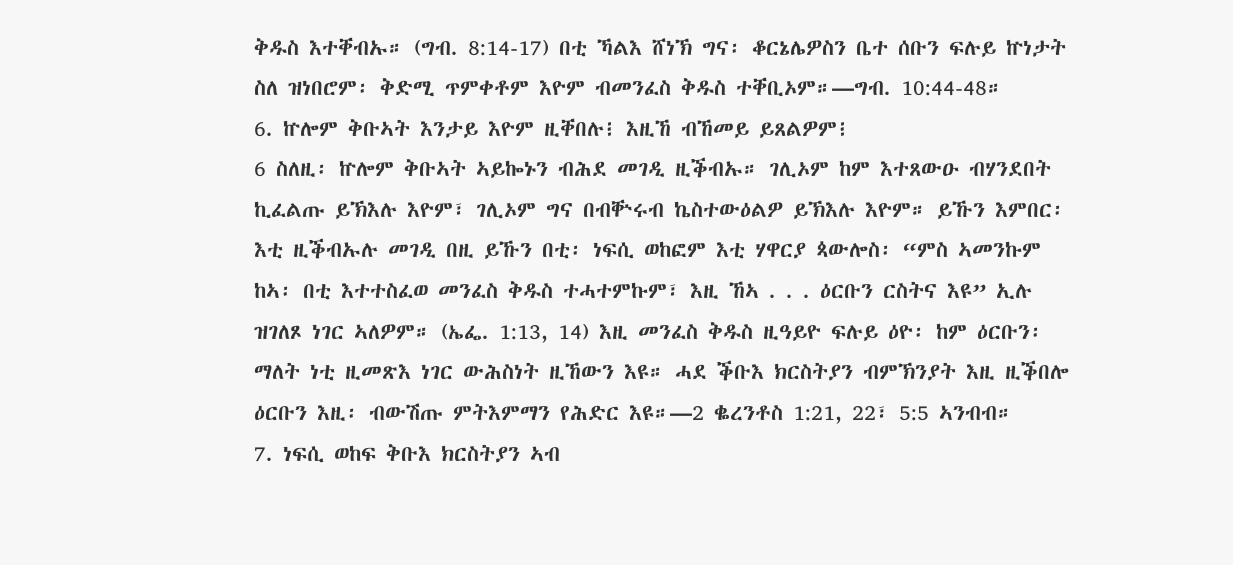ቅዱስ እተቐብኡ። (ግብ. 8:14-17) በቲ ኻልእ ሸነኽ ግና፡ ቆርኔሌዎስን ቤተ ሰቡን ፍሉይ ኵነታት ስለ ዝነበሮም፡ ቅድሚ ጥምቀቶም እዮም ብመንፈስ ቅዱስ ተቐቢኦም።—ግብ. 10:44-48።
6. ኵሎም ቅቡኣት እንታይ እዮም ዚቐበሉ፧ እዚኸ ብኸመይ ይጸልዎም፧
6 ስለዚ፡ ኵሎም ቅቡኣት ኣይኰኑን ብሕደ መገዲ ዚቕብኡ። ገሊኦም ከም እተጸውዑ ብሃንደበት ኪፈልጡ ይኽእሉ እዮም፣ ገሊኦም ግና በብቝሩብ ኬስተውዕልዎ ይኽእሉ እዮም። ይኹን እምበር፡ እቲ ዚቕብኡሉ መገዲ በዚ ይኹን በቲ፡ ነፍሲ ወከፎም እቲ ሃዋርያ ጳውሎስ፡ “ምስ ኣመንኩም ከኣ፡ በቲ እተተስፈወ መንፈስ ቅዱስ ተሓተምኩም፣ እዚ ኸኣ . . . ዕርቡን ርስትና እዩ” ኢሉ ዝገለጾ ነገር ኣለዎም። (ኤፌ. 1:13, 14) እዚ መንፈስ ቅዱስ ዚዓይዮ ፍሉይ ዕዮ፡ ከም ዕርቡን፡ ማለት ነቲ ዚመጽእ ነገር ውሕስነት ዚኸውን እዩ። ሓደ ቕቡእ ክርስትያን ብምኽንያት እዚ ዚቕበሎ ዕርቡን እዚ፡ ብውሽጡ ምትእምማን የሕድር እዩ።—2 ቈረንቶስ 1:21, 22፣ 5:5 ኣንብብ።
7. ነፍሲ ወከፍ ቅቡእ ክርስትያን ኣብ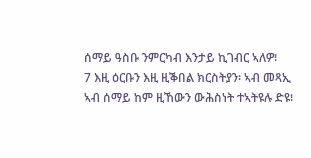ሰማይ ዓስቡ ንምርካብ እንታይ ኪገብር ኣለዎ፧
7 እዚ ዕርቡን እዚ ዚቕበል ክርስትያን፡ ኣብ መጻኢ ኣብ ሰማይ ከም ዚኸውን ውሕስነት ተኣትዩሉ ድዩ፧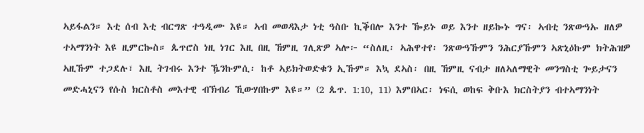ኣይፋልን። እቲ ሰብ እቲ ብርግጽ ተዓዲሙ እዩ። ኣብ መወዳእታ ነቲ ዓስቡ ኪቕበሎ እንተ ዀይኑ ወይ እንተ ዘይኰኑ ግና፡ ኣብቲ ንጽውዓኡ ዘለዎ ተኣማንነት እዩ ዚምርኰስ። ጴጥሮስ ነዚ ነገር እዚ በዚ ኸምዚ ገሊጽዎ ኣሎ፦ “ስለዚ፡ ኣሕዋተየ፡ ንጽውዓኹምን ንሕርያኹምን ኣጽኒዕኩም ክትሕዝዎ ኣዚኹም ተጋደሉ፣ እዚ ትገብሩ እንተ ዄንኩምሲ፡ ከቶ ኣይክትወድቁን ኢኹም። እኳ ደኣስ፡ በዚ ኸምዚ ናብታ ዘለኣለማዊት መንግስቲ ጐይታናን መድሓኒናን የሱስ ክርስቶስ መእተዊ ብኽብሪ ኺውሃበኩም እዩ።” (2 ጴጥ. 1:10, 11) እምበኣር፡ ነፍሲ ወከፍ ቅቡእ ክርስትያን ብተኣማንነት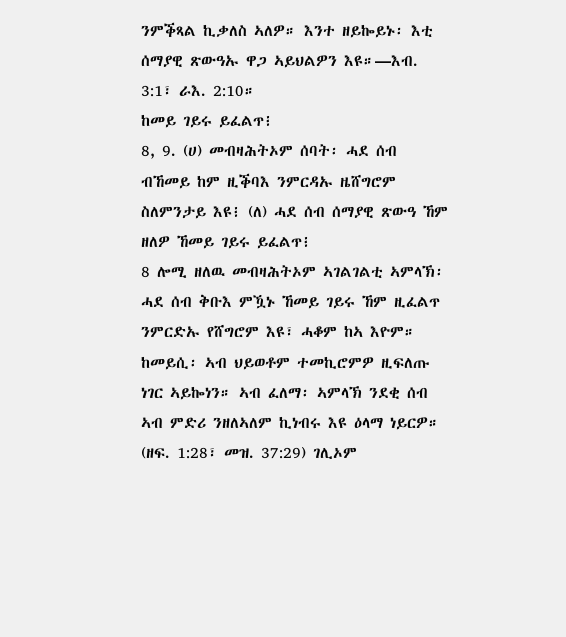ንምቕጻል ኪቃለስ ኣለዎ። እንተ ዘይኰይኑ፡ እቲ ሰማያዊ ጽውዓኡ ዋጋ ኣይህልዎን እዩ።—እብ. 3:1፣ ራእ. 2:10።
ከመይ ገይሩ ይፈልጥ፧
8, 9. (ሀ) መብዛሕትኦም ሰባት፡ ሓደ ሰብ ብኸመይ ከም ዚቕባእ ንምርዳኡ ዜሸግሮም ስለምንታይ እዩ፧ (ለ) ሓደ ሰብ ሰማያዊ ጽውዓ ኸም ዘለዎ ኸመይ ገይሩ ይፈልጥ፧
8 ሎሚ ዘለዉ መብዛሕትኦም ኣገልገልቲ ኣምላኽ፡ ሓደ ሰብ ቅቡእ ምዃኑ ኸመይ ገይሩ ኸም ዚፈልጥ ንምርድኡ የሸግሮም እዩ፣ ሓቆም ከኣ እዮም። ከመይሲ፡ ኣብ ህይወቶም ተመኪሮምዎ ዚፍለጡ ነገር ኣይኰነን። ኣብ ፈለማ፡ ኣምላኽ ንደቂ ሰብ ኣብ ምድሪ ንዘለኣለም ኪነብሩ እዩ ዕላማ ነይርዎ። (ዘፍ. 1:28፣ መዝ. 37:29) ገሊኦም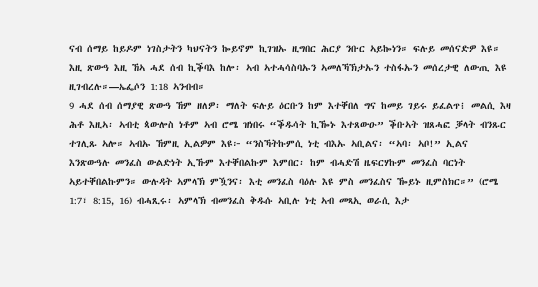ናብ ሰማይ ከይዶም ነገስታትን ካህናትን ኰይኖም ኪገዝኡ ዚግበር ሕርያ ንቡር ኣይኰነን። ፍሉይ መሰናድዎ እዩ። እዚ ጽውዓ እዚ ኸኣ ሓደ ሰብ ኪቕባእ ከሎ፡ ኣብ ኣተሓሳስባኡን ኣመለኻኽታኡን ተስፋኡን መሰረታዊ ለውጢ እዩ ዚገብረሉ።—ኤፌሶን 1:18 ኣንብብ።
9 ሓደ ሰብ ሰማያዊ ጽውዓ ኸም ዘለዎ፡ ማለት ፍሉይ ዕርቡን ከም እተቐበለ ግና ከመይ ገይሩ ይፈልጥ፧ መልሲ እዛ ሕቶ እዚኣ፡ ኣብቲ ጳውሎስ ነቶም ኣብ ሮሜ ዝነበሩ “ቕዱሳት ኪዀኑ እተጸውዑ” ቕቡኣት ዝጸሓፎ ቓላት ብንጹር ተገሊጹ ኣሎ። ኣብኡ ኸምዚ ኢልዎም እዩ፦ “ንስኻትኩምሲ ነቲ ብእኡ ኣቢልና፡ “ኣባ፡ ኣቦ!” ኢልና እንጽውዓሉ መንፈስ ውልድነት ኢኹም እተቐበልኩም እምበር፡ ከም ብሓድሽ ዜፍርሃኩም መንፈስ ባርነት ኣይተቐበልኩምን። ውሉዳት ኣምላኽ ምዃንና፡ እቲ መንፈስ ባዕሉ እዩ ምስ መንፈስና ዀይኑ ዚምስክር።” (ሮሜ 1:7፣ 8:15, 16) ብሓጺሩ፡ ኣምላኽ ብመንፈስ ቅዱሱ ኣቢሉ ነቲ ኣብ መጻኢ ወራሲ እታ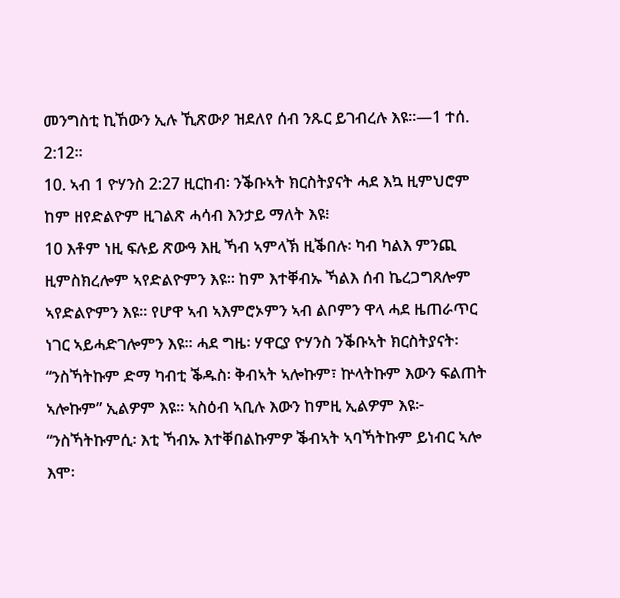መንግስቲ ኪኸውን ኢሉ ኺጽውዖ ዝደለየ ሰብ ንጹር ይገብረሉ እዩ።—1 ተሰ. 2:12።
10. ኣብ 1 ዮሃንስ 2:27 ዚርከብ፡ ንቕቡኣት ክርስትያናት ሓደ እኳ ዚምህሮም ከም ዘየድልዮም ዚገልጽ ሓሳብ እንታይ ማለት እዩ፧
10 እቶም ነዚ ፍሉይ ጽውዓ እዚ ኻብ ኣምላኽ ዚቕበሉ፡ ካብ ካልእ ምንጪ ዚምስክረሎም ኣየድልዮምን እዩ። ከም እተቐብኡ ኻልእ ሰብ ኬረጋግጸሎም ኣየድልዮምን እዩ። የሆዋ ኣብ ኣእምሮኦምን ኣብ ልቦምን ዋላ ሓደ ዜጠራጥር ነገር ኣይሓድገሎምን እዩ። ሓደ ግዜ፡ ሃዋርያ ዮሃንስ ንቕቡኣት ክርስትያናት፡ “ንስኻትኩም ድማ ካብቲ ቕዱስ፡ ቅብኣት ኣሎኩም፣ ኵላትኩም እውን ፍልጠት ኣሎኩም” ኢልዎም እዩ። ኣስዕብ ኣቢሉ እውን ከምዚ ኢልዎም እዩ፦ “ንስኻትኩምሲ፡ እቲ ኻብኡ እተቐበልኩምዎ ቕብኣት ኣባኻትኩም ይነብር ኣሎ እሞ፡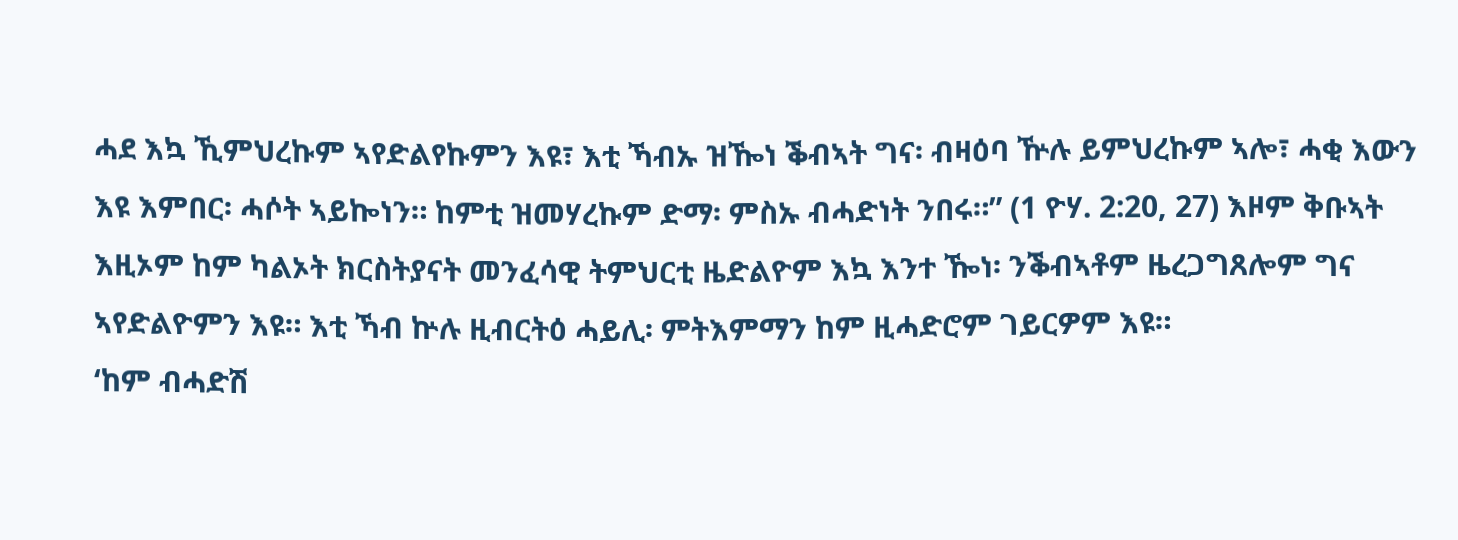ሓደ እኳ ኺምህረኩም ኣየድልየኩምን እዩ፣ እቲ ኻብኡ ዝዀነ ቕብኣት ግና፡ ብዛዕባ ዅሉ ይምህረኩም ኣሎ፣ ሓቂ እውን እዩ እምበር፡ ሓሶት ኣይኰነን። ከምቲ ዝመሃረኩም ድማ፡ ምስኡ ብሓድነት ንበሩ።” (1 ዮሃ. 2:20, 27) እዞም ቅቡኣት እዚኦም ከም ካልኦት ክርስትያናት መንፈሳዊ ትምህርቲ ዜድልዮም እኳ እንተ ዀነ፡ ንቕብኣቶም ዜረጋግጸሎም ግና ኣየድልዮምን እዩ። እቲ ኻብ ኵሉ ዚብርትዕ ሓይሊ፡ ምትእምማን ከም ዚሓድሮም ገይርዎም እዩ።
‘ከም ብሓድሽ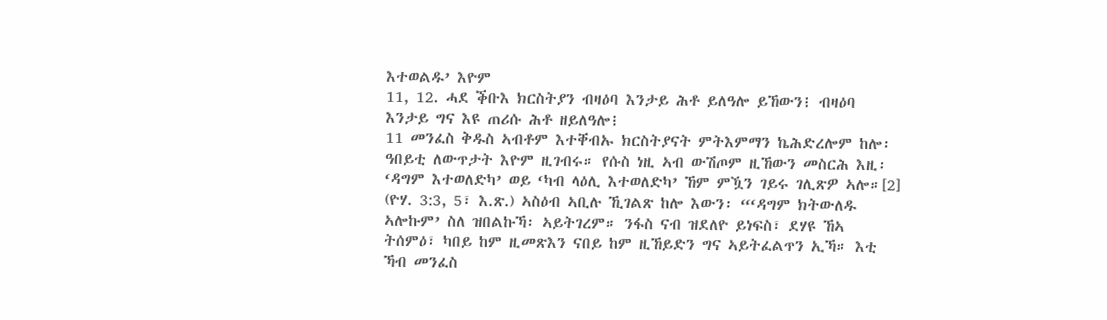እተወልዱ’ እዮም
11, 12. ሓደ ቕቡእ ክርስትያን ብዛዕባ እንታይ ሕቶ ይለዓሎ ይኸውን፧ ብዛዕባ እንታይ ግና እዩ ጠሪሱ ሕቶ ዘይለዓሎ፧
11 መንፈስ ቅዱስ ኣብቶም እተቐብኡ ክርስትያናት ምትእምማን ኬሕድረሎም ከሎ፡ ዓበይቲ ለውጥታት እዮም ዚገብሩ። የሱስ ነዚ ኣብ ውሽጦም ዚኸውን መስርሕ እዚ፡ ‘ዳግም እተወለድካ’ ወይ ‘ካብ ላዕሊ እተወለድካ’ ኸም ምዃን ገይሩ ገሊጽዎ ኣሎ።[2] (ዮሃ. 3:3, 5፣ እ.ጽ.) ኣስዕብ ኣቢሉ ኺገልጽ ከሎ እውን፡ “‘ዳግም ክትውለዱ ኣሎኩም’ ስለ ዝበልኩኻ፡ ኣይትገረም። ንፋስ ናብ ዝደለዮ ይነፍስ፣ ደሃዩ ኸኣ ትሰምዕ፣ ካበይ ከም ዚመጽእን ናበይ ከም ዚኸይድን ግና ኣይትፈልጥን ኢኻ። እቲ ኻብ መንፈስ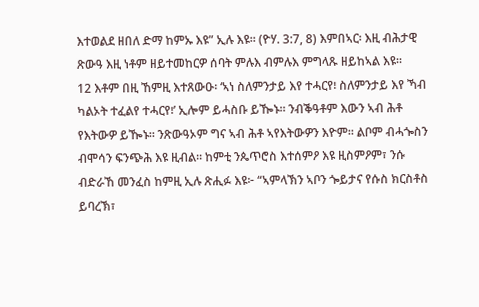እተወልደ ዘበለ ድማ ከምኡ እዩ” ኢሉ እዩ። (ዮሃ. 3:7, 8) እምበኣር፡ እዚ ብሕታዊ ጽውዓ እዚ ነቶም ዘይተመከርዎ ሰባት ምሉእ ብምሉእ ምግላጹ ዘይከኣል እዩ።
12 እቶም በዚ ኸምዚ እተጸውዑ፡ ‘ኣነ ስለምንታይ እየ ተሓርየ፧ ስለምንታይ እየ ኻብ ካልኦት ተፈልየ ተሓርየ፧’ ኢሎም ይሓስቡ ይዀኑ። ንብቕዓቶም እውን ኣብ ሕቶ የእትውዎ ይዀኑ። ንጽውዓኦም ግና ኣብ ሕቶ ኣየእትውዎን እዮም። ልቦም ብሓጐስን ብሞሳን ፍንጭሕ እዩ ዚብል። ከምቲ ንጴጥሮስ እተሰምዖ እዩ ዚስምዖም፣ ንሱ ብድራኸ መንፈስ ከምዚ ኢሉ ጽሒፉ እዩ፦ “ኣምላኽን ኣቦን ጐይታና የሱስ ክርስቶስ ይባረኽ፣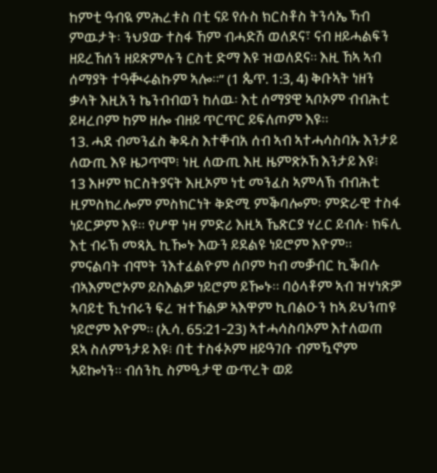ከምቲ ዓብዪ ምሕረቱስ በቲ ናይ የሱስ ክርስቶስ ትንሳኤ ኻብ ምዉታት፡ ንህያው ተስፋ ኸም ብሓድሽ ወለደና፣ ናብ ዘይሓልፍን ዘይረኸሰን ዘይጽምሉን ርስቲ ድማ እዩ ዝወለደና። እዚ ኸኣ ኣብ ሰማያት ተዓቚሩልኩም ኣሎ።” (1 ጴጥ. 1:3, 4) ቅቡኣት ነዘን ቃላት እዚአን ኬንብብወን ከለዉ፡ እቲ ሰማያዊ ኣቦኦም ብብሕቲ ይዛረቦም ከም ዘሎ ብዘይ ጥርጥር ይፍለጦም እዩ።
13. ሓደ ብመንፈስ ቅዱስ እተቐብአ ሰብ ኣብ ኣተሓሳስባኡ እንታይ ለውጢ እዩ ዜጋጥሞ፧ ነዚ ለውጢ እዚ ዜምጽኦኸ እንታይ እዩ፧
13 እዞም ክርስትያናት እዚኦም ነቲ መንፈስ ኣምላኽ ብብሕቲ ዚምስክረሎም ምስክርነት ቅድሚ ምቕባሎም፡ ምድራዊ ተስፋ ነይርዎም እዩ። የሆዋ ነዛ ምድሪ እዚኣ ኼጽርያ ሃረር ይብሉ፡ ክፍሊ እቲ ብሩኽ መጻኢ ኪዀኑ እውን ይደልዩ ነይሮም እዮም። ምናልባት ብሞት ንእተፈልዮም ሰቦም ካብ መቓብር ኪቕበሉ ብኣእምሮኦም ይስእልዎ ነይሮም ይዀኑ። ባዕላቶም ኣብ ዝሃነጽዎ ኣባይቲ ኺነብሩን ፍረ ዝተኸልዎ ኣእዋም ኪበልዑን ከኣ ይህንጠዩ ነይሮም እዮም። (ኢሳ. 65:21-23) ኣተሓሳስባኦም እተለወጠ ደኣ ስለምንታይ እዩ፧ በቲ ተስፋኦም ዘይዓገቡ ብምዃኖም ኣይኰነን። ብሰንኪ ስምዒታዊ ውጥረት ወይ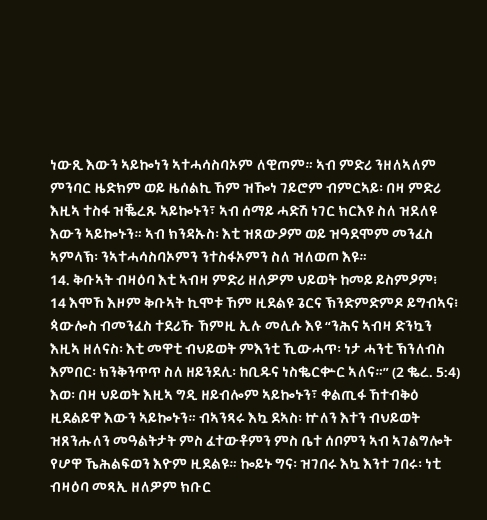ነውጺ እውን ኣይኰነን ኣተሓሳስባኦም ለዊጦም። ኣብ ምድሪ ንዘለኣለም ምንባር ዜድክም ወይ ዜሰልኪ ኸም ዝዀነ ገይሮም ብምርኣይ፡ በዛ ምድሪ እዚኣ ተስፋ ዝቘረጹ ኣይኰኑን፣ ኣብ ሰማይ ሓድሽ ነገር ክርእዩ ስለ ዝደለዩ እውን ኣይኰኑን። ኣብ ክንዳኡስ፡ እቲ ዝጸውዖም ወይ ዝዓደሞም መንፈስ ኣምላኽ፡ ንኣተሓሳስባኦምን ንተስፋኦምን ስለ ዝለወጦ እዩ።
14. ቅቡኣት ብዛዕባ እቲ ኣብዛ ምድሪ ዘለዎም ህይወት ከመይ ይስምዖም፧
14 እሞኸ እዞም ቅቡኣት ኪሞቱ ኸም ዚደልዩ ጌርና ኽንድምድምዶ ይግብኣና፧ ጳውሎስ ብመንፈስ ተደሪኹ ኸምዚ ኢሉ መሊሱ እዩ “ንሕና ኣብዛ ድንኳን እዚኣ ዘለናስ፡ እቲ መዋቲ ብህይወት ምእንቲ ኺውሓጥ፡ ነታ ሓንቲ ኽንለብስ እምበር፡ ክንቅንጥጥ ስለ ዘይንደሊ፡ ከቢዱና ነስቈርቍር ኣለና።” (2 ቈረ. 5:4) እወ፡ በዛ ህይወት እዚኣ ግዲ ዘይብሎም ኣይኰኑን፣ ቀልጢፋ ኸተብቅዕ ዚደልይዋ እውን ኣይኰኑን። ብኣንጻሩ እኳ ደኣስ፡ ኵለን እተን ብህይወት ዝጸንሑለን መዓልትታት ምስ ፈተውቶምን ምስ ቤተ ሰቦምን ኣብ ኣገልግሎት የሆዋ ኼሕልፍወን እዮም ዚደልዩ። ኰይኑ ግና፡ ዝገበሩ እኳ እንተ ገበሩ፡ ነቲ ብዛዕባ መጻኢ ዘለዎም ክቡር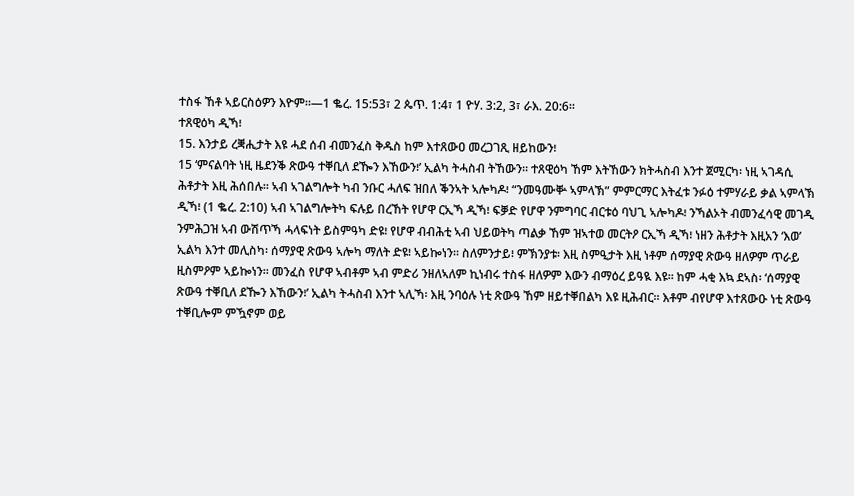ተስፋ ኸቶ ኣይርስዕዎን እዮም።—1 ቈረ. 15:53፣ 2 ጴጥ. 1:4፣ 1 ዮሃ. 3:2, 3፣ ራእ. 20:6።
ተጸዊዕካ ዲኻ፧
15. እንታይ ረቛሒታት እዩ ሓደ ሰብ ብመንፈስ ቅዱስ ከም እተጸውዐ መረጋገጺ ዘይከውን፧
15 ‘ምናልባት ነዚ ዜደንቕ ጽውዓ ተቐቢለ ደዀን እኸውን፧’ ኢልካ ትሓስብ ትኸውን። ተጸዊዕካ ኸም እትኸውን ክትሓስብ እንተ ጀሚርካ፡ ነዚ ኣገዳሲ ሕቶታት እዚ ሕሰበሉ። ኣብ ኣገልግሎት ካብ ንቡር ሓለፍ ዝበለ ቕንኣት ኣሎካዶ፧ “ንመዓሙቝ ኣምላኽ” ምምርማር እትፈቱ ንፉዕ ተምሃራይ ቃል ኣምላኽ ዲኻ፧ (1 ቈረ. 2:10) ኣብ ኣገልግሎትካ ፍሉይ በረኸት የሆዋ ርኢኻ ዲኻ፧ ፍቓድ የሆዋ ንምግባር ብርቱዕ ባህጊ ኣሎካዶ፧ ንኻልኦት ብመንፈሳዊ መገዲ ንምሕጋዝ ኣብ ውሽጥኻ ሓላፍነት ይስምዓካ ድዩ፧ የሆዋ ብብሕቲ ኣብ ህይወትካ ጣልቃ ኸም ዝኣተወ መርትዖ ርኢኻ ዲኻ፧ ነዘን ሕቶታት እዚአን ‘እወ’ ኢልካ እንተ መሊስካ፡ ሰማያዊ ጽውዓ ኣሎካ ማለት ድዩ፧ ኣይኰነን። ስለምንታይ፧ ምኽንያቱ፡ እዚ ስምዒታት እዚ ነቶም ሰማያዊ ጽውዓ ዘለዎም ጥራይ ዚስምዖም ኣይኰነን። መንፈስ የሆዋ ኣብቶም ኣብ ምድሪ ንዘለኣለም ኪነብሩ ተስፋ ዘለዎም እውን ብማዕረ ይዓዪ እዩ። ከም ሓቂ እኳ ደኣስ፡ ‘ሰማያዊ ጽውዓ ተቐቢለ ደዀን እኸውን፧’ ኢልካ ትሓስብ እንተ ኣሊኻ፡ እዚ ንባዕሉ ነቲ ጽውዓ ኸም ዘይተቐበልካ እዩ ዚሕብር። እቶም ብየሆዋ እተጸውዑ ነቲ ጽውዓ ተቐቢሎም ምዃኖም ወይ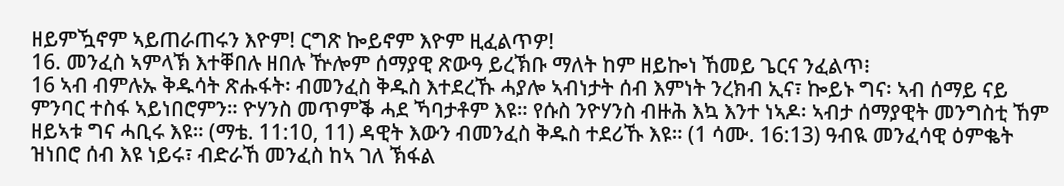ዘይምዃኖም ኣይጠራጠሩን እዮም! ርግጽ ኰይኖም እዮም ዚፈልጥዎ!
16. መንፈስ ኣምላኽ እተቐበሉ ዘበሉ ዅሎም ሰማያዊ ጽውዓ ይረኽቡ ማለት ከም ዘይኰነ ኸመይ ጌርና ንፈልጥ፧
16 ኣብ ብምሉኡ ቅዱሳት ጽሑፋት፡ ብመንፈስ ቅዱስ እተደረኹ ሓያሎ ኣብነታት ሰብ እምነት ንረክብ ኢና፣ ኰይኑ ግና፡ ኣብ ሰማይ ናይ ምንባር ተስፋ ኣይነበሮምን። ዮሃንስ መጥምቕ ሓደ ኻባታቶም እዩ። የሱስ ንዮሃንስ ብዙሕ እኳ እንተ ነኣዶ፡ ኣብታ ሰማያዊት መንግስቲ ኸም ዘይኣቱ ግና ሓቢሩ እዩ። (ማቴ. 11:10, 11) ዳዊት እውን ብመንፈስ ቅዱስ ተደሪኹ እዩ። (1 ሳሙ. 16:13) ዓብዪ መንፈሳዊ ዕምቈት ዝነበሮ ሰብ እዩ ነይሩ፣ ብድራኸ መንፈስ ከኣ ገለ ኽፋል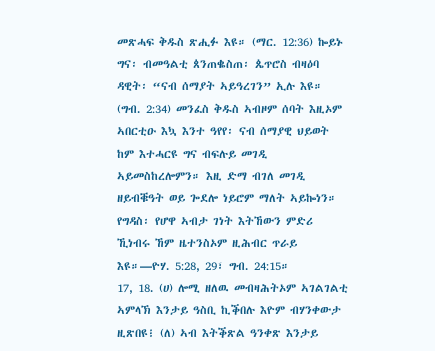መጽሓፍ ቅዱስ ጽሒፉ እዩ። (ማር. 12:36) ኰይኑ ግና፡ ብመዓልቲ ጰንጠቈስጠ፡ ጴጥሮስ ብዛዕባ ዳዊት፡ “ናብ ሰማያት ኣይዓረገን” ኢሉ እዩ። (ግብ. 2:34) መንፈስ ቅዱስ ኣብዞም ሰባት እዚኦም ኣበርቲዑ እኳ እንተ ዓየየ፡ ናብ ሰማያዊ ህይወት ከም እተሓርዩ ግና ብፍሉይ መገዲ ኣይመስከረሎምን። እዚ ድማ ብገለ መገዲ ዘይብቑዓት ወይ ጐደሎ ነይሮም ማለት ኣይኰነን። የግዳስ፡ የሆዋ ኣብታ ገነት እትኸውን ምድሪ ኺነብሩ ኸም ዜተንስኦም ዚሕብር ጥራይ እዩ።—ዮሃ. 5:28, 29፣ ግብ. 24:15።
17, 18. (ሀ) ሎሚ ዘለዉ መብዛሕትኦም ኣገልገልቲ ኣምላኽ እንታይ ዓስቢ ኪቕበሉ እዮም ብሃንቀውታ ዚጽበዩ፧ (ለ) ኣብ እትቕጽል ዓንቀጽ እንታይ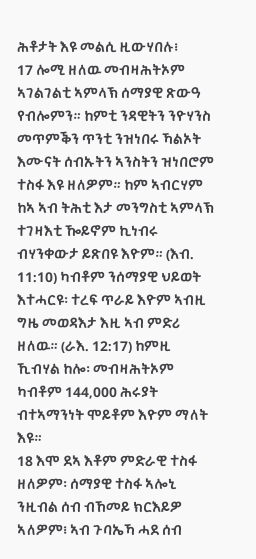ሕቶታት እዩ መልሲ ዚውሃበሉ፧
17 ሎሚ ዘለዉ መብዛሕትኦም ኣገልገልቲ ኣምላኽ ሰማያዊ ጽውዓ የብሎምን። ከምቲ ንዳዊትን ንዮሃንስ መጥምቕን ጥንቲ ንዝነበሩ ኻልኦት እሙናት ሰብኡትን ኣንስትን ዝነበሮም ተስፋ እዩ ዘለዎም። ከም ኣብርሃም ከኣ ኣብ ትሕቲ እታ መንግስቲ ኣምላኽ ተገዛእቲ ዀይኖም ኪነብሩ ብሃንቀውታ ይጽበዩ እዮም። (እብ. 11:10) ካብቶም ንሰማያዊ ህይወት እተሓርዩ፡ ተረፍ ጥራይ እዮም ኣብዚ ግዜ መወዳእታ እዚ ኣብ ምድሪ ዘለዉ። (ራእ. 12:17) ከምዚ ኺብሃል ከሎ፡ መብዛሕትኦም ካብቶም 144,000 ሕሩያት ብተኣማንነት ሞይቶም እዮም ማለት እዩ።
18 እሞ ደኣ እቶም ምድራዊ ተስፋ ዘለዎም፡ ሰማያዊ ተስፋ ኣሎኒ ንዚብል ሰብ ብኸመይ ክርእይዎ ኣለዎም፧ ኣብ ጉባኤኻ ሓደ ሰብ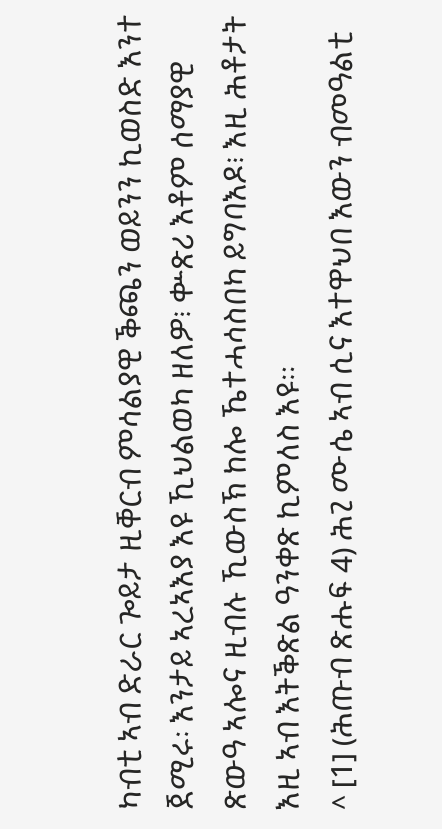ካብቲ ኣብ ድራር ጐይታ ዚቐርብ ምሳልያዊ ቕጫን ወይንን ኪወስድ እንተ ጀሚሩ፡ እንታይ ኣረኣእያ እዩ ኺህልወካ ዘለዎ፧ ቍጽሪ እቶም ሰማያዊ ጽውዓ ኣሎና ዚብሉ ኺውስኽ ከሎ ኼተሓሳስበካ ይግባእዶ፧ እዚ ሕቶታት እዚ ኣብ እትቕጽል ዓንቀጽ ኪምለስ እዩ።
^ [1] (ሕጡብ ጽሑፍ 4) ሕጊ ሙሴ ኣብ ሲና እተዋህበ እውን ብመዓልቲ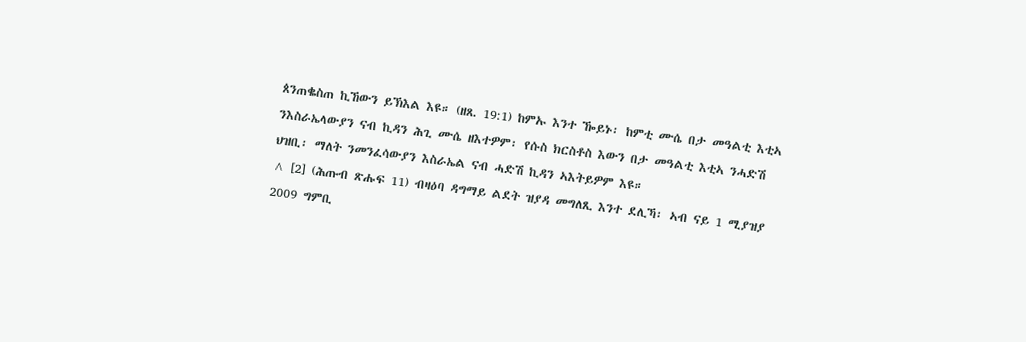ጰንጠቈስጠ ኪኸውን ይኽእል እዩ። (ዘጸ. 19:1) ከምኡ እንተ ዀይኑ፡ ከምቲ ሙሴ በታ መዓልቲ እቲኣ ንእስራኤላውያን ናብ ኪዳን ሕጊ ሙሴ ዘእተዎም፡ የሱስ ክርስቶስ እውን በታ መዓልቲ እቲኣ ንሓድሽ ህዝቢ፡ ማለት ንመንፈሳውያን እስራኤል ናብ ሓድሽ ኪዳን ኣእትይዎም እዩ።
^ [2] (ሕጡብ ጽሑፍ 11) ብዛዕባ ዳግማይ ልደት ዝያዳ መግለጺ እንተ ደሊኻ፡ ኣብ ናይ 1 ሚያዝያ 2009 ግምቢ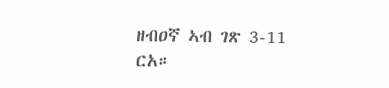ዘብዐኛ ኣብ ገጽ 3-11 ርአ።